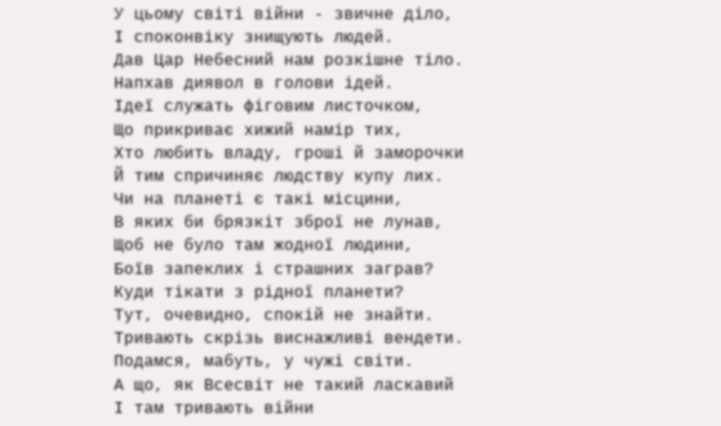У цьому світі війни - звичне діло,
І споконвіку знищують людей.
Дав Цар Небесний нам розкішне тіло.
Напхав диявол в голови ідей.
Ідеї служать фіговим листочком,
Що прикриває хижий намір тих,
Хто любить владу, гроші й заморочки
Й тим спричиняє людству купу лих.
Чи на планеті є такі місцини,
В яких би брязкіт зброї не лунав,
Щоб не було там жодної людини,
Боїв запеклих і страшних заграв?
Куди тікати з рідної планети?
Тут, очевидно, спокій не знайти.
Тривають скрізь виснажливі вендети.
Подамся, мабуть, у чужі світи.
А що, як Всесвіт не такий ласкавий
І там тривають війни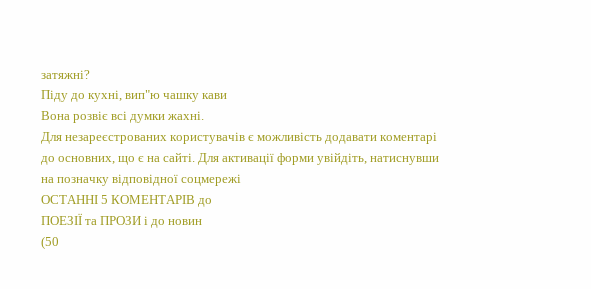затяжні?
Піду до кухні, вип"ю чашку кави
Вона розвіє всі думки жахні.
Для незареєстрованих користувачів є можливість додавати коментарі до основних, що є на сайті. Для активації форми увійдіть, натиснувши на позначку відповідної соцмережі
ОСТАННІ 5 КОМЕНТАРІВ до
ПОЕЗІЇ та ПРОЗИ і до новин
(50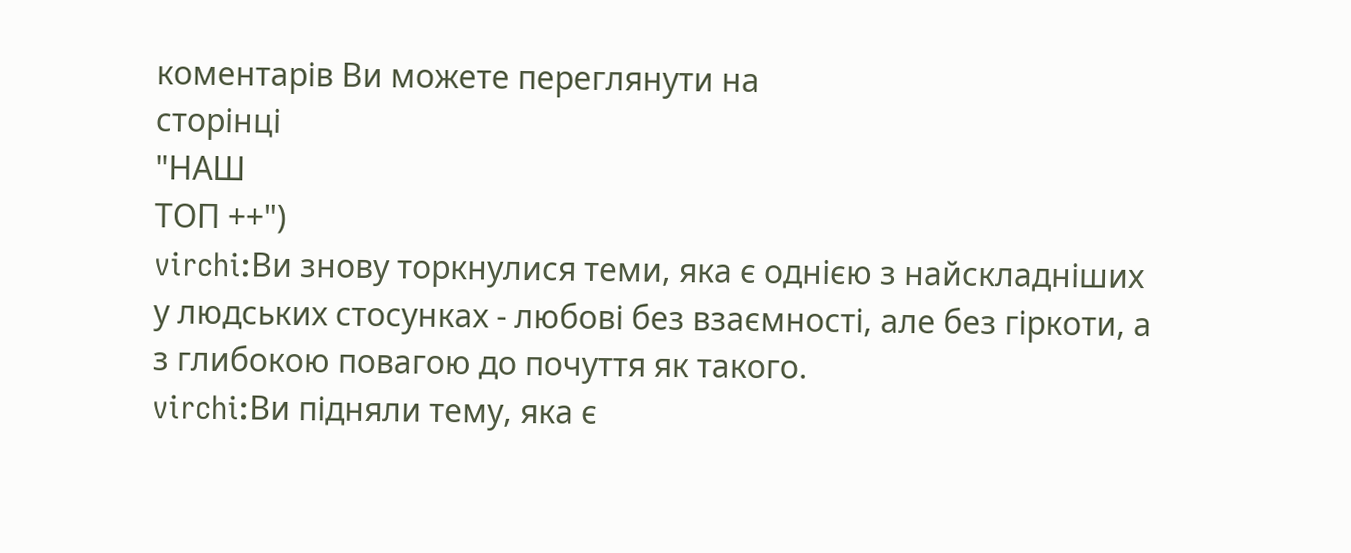коментарів Ви можете переглянути на
сторінці
"НАШ
ТОП ++")
virchi:Ви знову торкнулися теми, яка є однією з найскладніших у людських стосунках - любові без взаємності, але без гіркоти, а з глибокою повагою до почуття як такого.
virchi:Ви підняли тему, яка є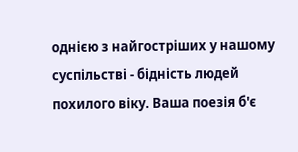однією з найгостріших у нашому суспільстві - бідність людей похилого віку. Ваша поезія б'є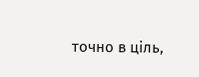точно в ціль,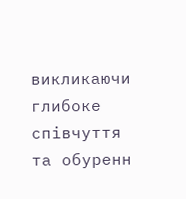викликаючи глибоке співчуття та обуренн